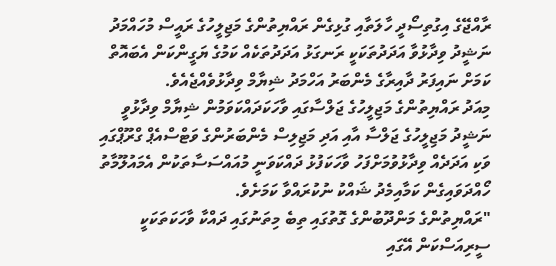ރާއްޖޭގެ އިގުތިސޯދީ ހާލަތާއި ގުޅިގެން ރައްޔިތުންގެ މަޖިލީހުގެ ރައީސް މުހައްމަދު ނަޝީދު ވިދާޅުވާ އަދަދުތަކަކީ ރަނގަޅު އަދަދުތަކެއް ކަމުގެ ޔަގީންކަން އެބައޮތް ކަމަށް ނައިފަރު ދާއިރާގެ މެންބަރު އަހްމަދު ޝިޔާމް ވިދާޅުވެއްޖެއެވެ.
މިއަދު ރައްޔިތުންގެ މަޖިލީހުގެ ޖަލްސާގައި ވާހަކަދައްކަވަމުން ޝިޔާމް ވިދާޅުވީ ނަޝީދު މަޖިލީހުގެ ޖަލްސާ އާއި އަދި މަޖިލިސް މެންބަރުންގެ ވަޓްސްއެޕް ގްރޫޕްގައި ވަކި އަދަދެއް ވިދާޅުވުމަށްފަހު ވާހަކަފުޅު ދައްކަވަނީ މުއައްސަސާތަކުން އެމައުލޫމާތު ހޯއްދަވައިގެން ކަމާއިމެދު ޝައްކު ނުކުރައްވާ ކަމަށެވެ.
"ރައްޔިތުންގެ މަންދޫބުންގެ ގޮތުގައި ތިބެ މިތަނުގައި ދައްކާ ވާހަކަތަކަކީ ސީރިއަސްކަން އޭގައި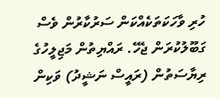ހުރި ވާހަކަތަކެއްކަން ސަރުކާރުން ވެސް ގަބޫލުކުރަން ޖެހޭ. ރައްޔިތުން މަޖިލީހުގެ ރިޔާސަތުން (ރައީސް ނަޝީދު) ވަކިން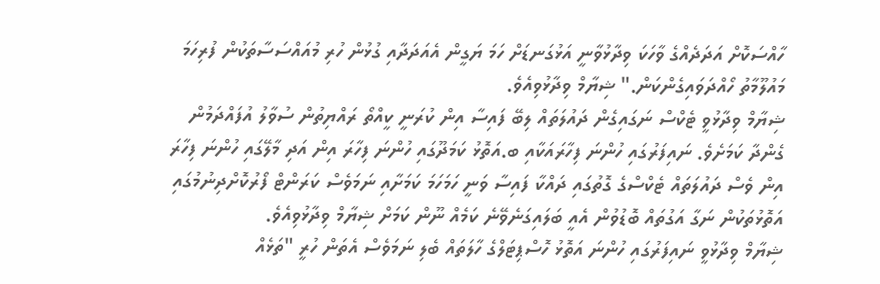ހާއްސަކޮށް އަދަދެއްގެ ވާހަކަ ވިދާޅުވާނީ އަޅުގަނޑަށް ހަމަ ޔަގީން އެއަދަދާއި ގުޅުން ހުރި މުއައްސަސާތަކުން ފުރިހަމަ މައުލޫމާތު ހޯއްދަވައިގެންކަން." ޝިޔާމް ވިދާޅުވިއެވެ.
ޝިޔާމް ވިދާޅުވީ ޓެކްސް ނަގައިގެން ދައުލަތައް ލިބޭ ފައިސާ އިން ކުރަނީ ކީއްތޯ ރައްޔިތުން ސުވާލު އުފައްދަމުން ގެންދާ ކަމަށެވެ. ނައިފަރުގައި ހުންނަ ފިހާރައަކާއި ބ.އަތޮޅު ކަމަދޫގައި ހުންނަ ފިހާރަ އިން އަދި މާލޭގައި ހުންނަ ފިހާރަ އިން ވެސް ދައުލަތައް ޓެކްސްގެ ގޮތުގައި ދައްކާ ފައިސާ ވަނީ ހަމަހަމަ ކަމަށާއި ނަމަވެސް ކަރަންޓް ފޯރުކޮށްދިނުމުގައި އަތޮޅުތަކުން ނަގާ އަގުތައް ބޮޑުވުން އެއީ ބަލައިގަނެވޭނެ ކަމެއް ނޫން ކަމަށް ޝިޔާމް ވިދާޅުވިއެވެ.
ޝިޔާމް ވިދާޅުވީ ނައިފަރުގައި ހުންނަ އަތޮޅު ހޮސްޕިޓަލްގެ ހާލަތައް ބެލި ނަމަވެސް އެތަން ހުރީ "ތަޅެއް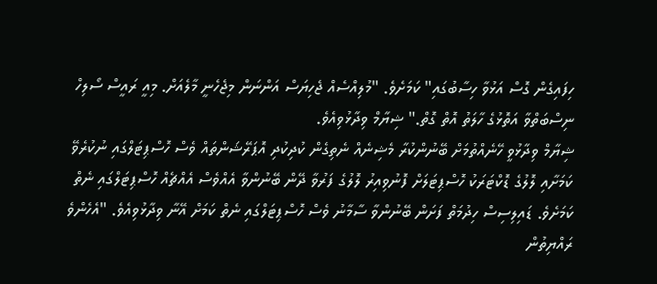ހިފައިގެން ގޮސް އަޅުވާ ހިސާބުގައި" ކަމަށެވެ. "މުލިއްސެއް ޖެހިޔަސް އަންނަން މިޖެހެނީ މާލެއަށް. މިއީ ރައީސް ސޯލިހް ނިސްބަތްވާ އަތޮޅުގެ ހާލަތު އޮތް ގޮތް." ޝިޔާމް ވިދާޅުވިއެވެ.
ޝިޔާމް ވިދާޅުވީ ހޭނެއްތުމަށް ބޭނުންކުރާ މެޝިނެއް ނެތިގެން ކުދިކުދި އޮޕަރޭޝަންތައް ވެސް ހޮސްޕިޓަލްގައި ނުކުރެވޭ ކަމަށާއި ލޮލުގެ ޑޮކްޓަރަކު ހޮސްޕިޓަލަށް ފޮނުވިއިރު ލޮލުގެ ފަރުވާ ދޭން ބޭނުންވާ އެއްވެސް އެއްޗެއް ހޮސްޕިޓަލްގައި ނެތް ކަމަށެވެ. ޑައިލިސިސް ހިދުމަތް ފަށަން ބޭނުންވާ ސާމާނު ވެސް ހޮސްޕިޓަލްގައި ނެތް ކަމަށް އޭނާ ވިދާޅުވިއެވެ. "އެހެންވެ ރައްޔިތުން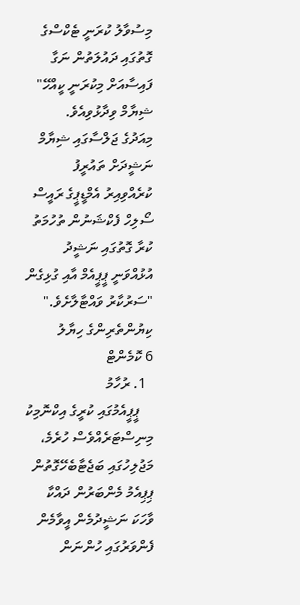މިސުވާލު ކުރަނީ ޓެކްސްގެ ގޮތުގައި ދައުލަތުން ނަގާ ފައިސާއަށް މިކުރަނީ ކީއްހޭ" ޝިޔާމް ވިދާޅުވިއެވެ.
މިއަދުގެ ޖަލްސާގައި ޝިޔާމް ނަޝީދަށް ތައުރީފު ކުރެއްވިއިރު އެމްޑީޕީގެ ރައީސް ސޯލިހް ފެކްޝަނުން ތުހުމަތު ކުރާ ގޮތުގައި ނަޝީދު އުޅުއްވަނީ ޕީޕީއެމް އާއި ގުޅިގެން "ސަރުކާރު ވައްޓާލާށެވެ."
ކިޔުންތެރިންގެ ހިޔާލު
6 ކޮމެންޓް
  1. ރުހާމު
    ޕީޕީއެމުގައި ކުރީގެ އިކްނޮމިކު މިނިސްޓަރެއްވެސް ހުރެމެ، މަޖުލިހުގައި ބަޖެޓާބެހޭގޮތުން ޕިޕިއެމު މެންބަރުން ދައްކާ ވާހަކަ ނަޝީދުމެން އީވާމެން ފެންވަރުގައި ހުންނަން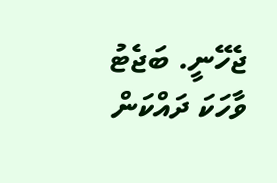ޖެހޭނީ. ބަޖެޓު ވާހަކަ ދައްކަން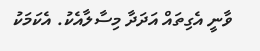ވާނީ އެގިތައް އަދަދާ މިސާލާއެކު. އެކަމަކު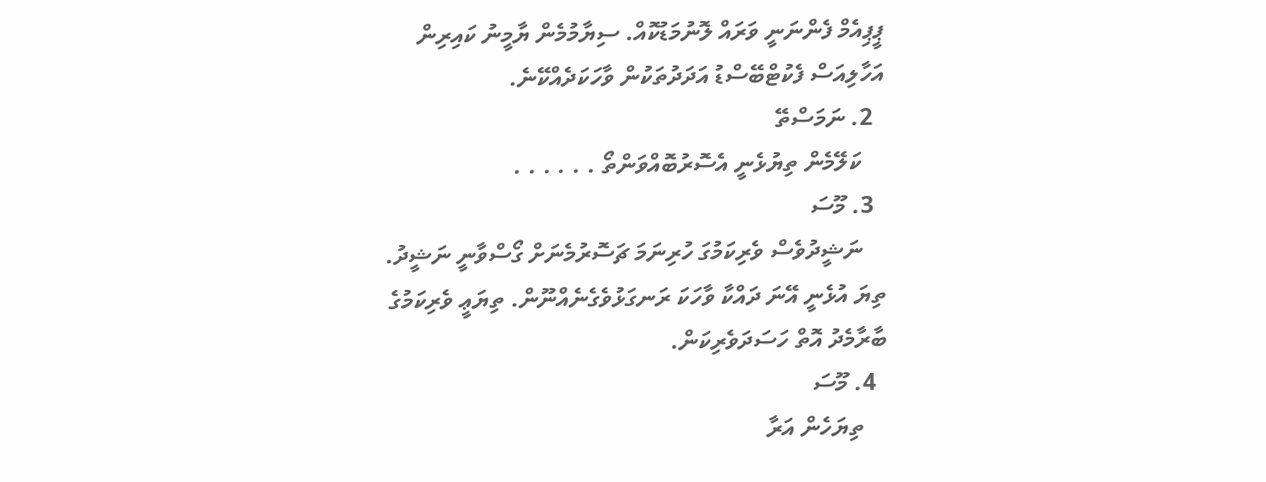ޕީޕިއެމް ފެންނަނީ ވަރައް ލޮނުމަޑުކޮއް. ސިޔާމުމެން ޔާމީނު ކައިރިން އަހާލިއަސް ފެކުޓްބޭސްޑު އަދަދުތަކުން ވާހަކަދެއްކޭނެ.
  2. ނަމަސްތޭ
    ކަލޭމެން ތިޔުޅެނީ އެސޮރުބޮއްވަންތޯ . . . . . .
  3. މޫސަ
    ނަޝީދުވެސް ވެރިކަމުގަ ހުރިނަމަ ޗަސޮރުމެނަށް ގޯސްވާނީ ނަޝީދު. ތިޔަ އުޅެނީ އޭނަ ދައްކާ ވާހަކަ ރަނގަޅުވެގެނެއްނޫން. ތިޔަޢީ ވެރިކަމުގެ ބާރާމެދު އޮތް ހަސަދަވެރިކަން.
  4. މޫސަ
    ތިޔަހެން އަރާ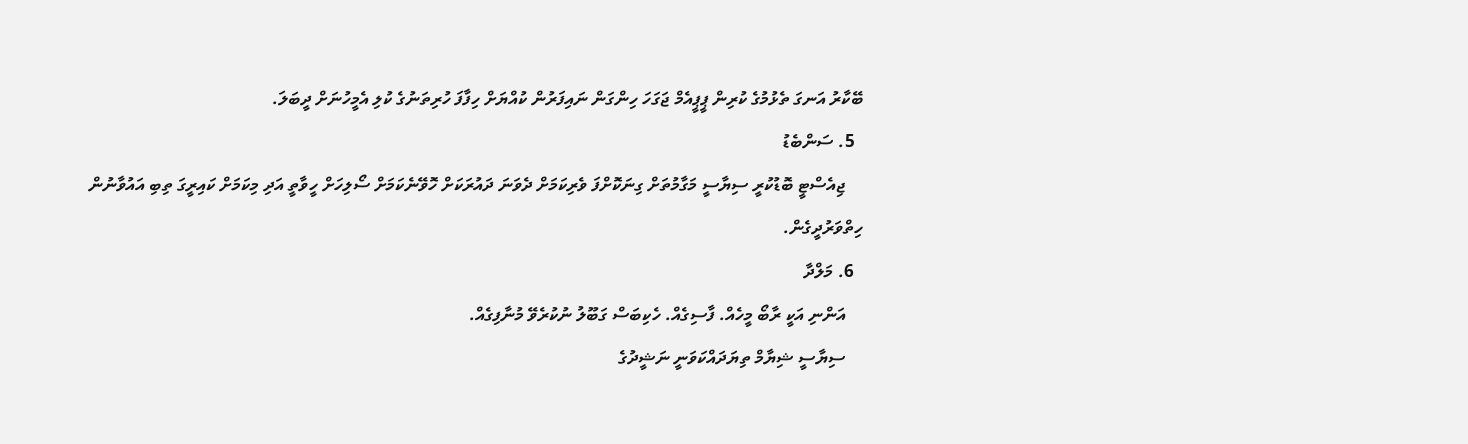ބޭކާރު އަނގަ ތެޅުމުގެ ކުރިން ޕީޕީއެމް ޖަގަހަ ހިންގަން ނައިފަރުން ކުއްޔަށް ހިފާފަ ހުރިތަނުގެ ކުލި އެމީހުނަށް ދީބަލަ.
  5. ސަންބެޑު
    ޖިއެސްޓީ ބޮޑުކުރީ ސިޔާސީ މަގާމުތަށް ގިނަކޮށްފަ ވެރިކަމަށް ދެވަނަ ދައުރަކަށް ހޮވޭނެކަމަށް ސޯލިހަށް ހީވާތީ އަދި މިކަމަށް ކައިރީގަ ތިބި އައުވާނުން ހިތްވަރުދީގެން.
  6. މަލްދާ
    އަންނި އަކީ ރާބޯ މީހެއް. ފާސިގެއް. ހެކިބަސް ގަބޫލު ނުކުރެވޭ މުނާފިގެއް.
    ސިޔާސީ ޝިޔާމް ތިޔަދައްކަވަނީ ނަޝީދުގެ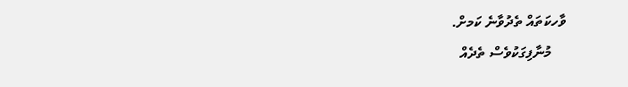ވާހކަތައް ތެދުވާނެ ކަމށް.
    މުނާފިގަކުވެސް ތެދެއް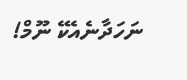ނަހަދާނެއެކޭ ނޫމް!